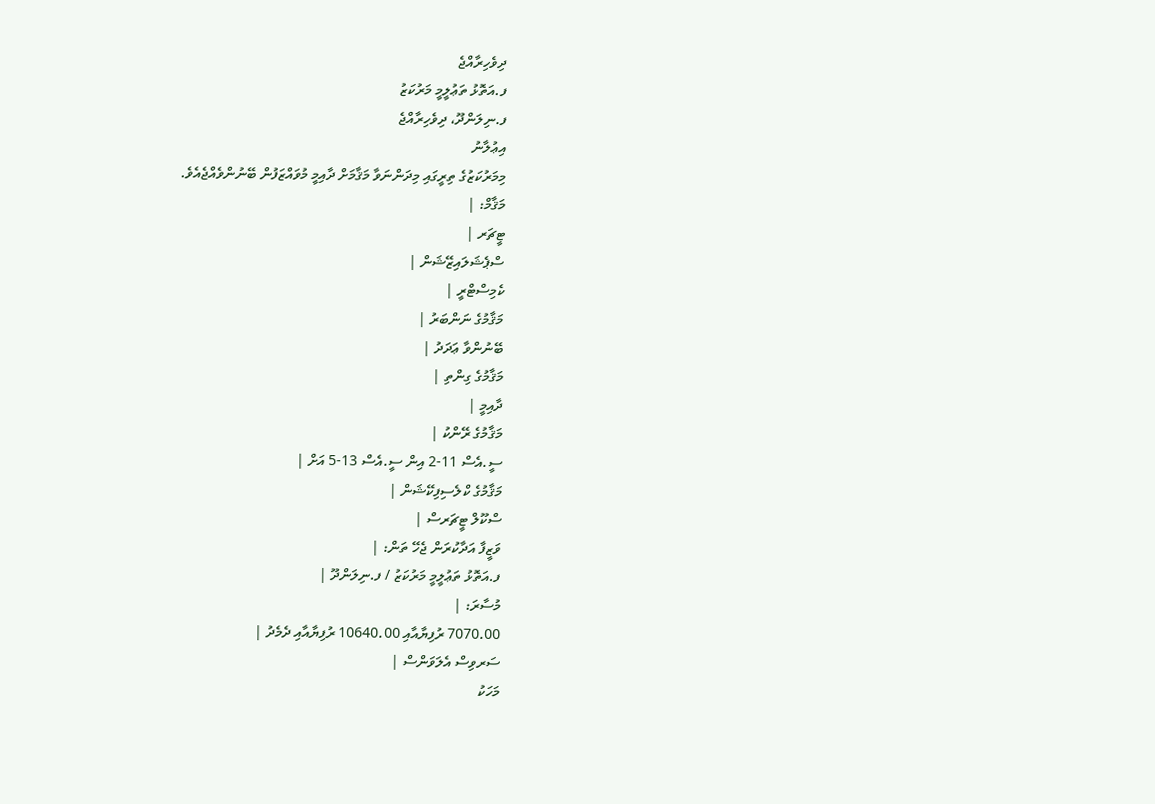ދިވެހިރާއްޖެ
ފ.އަތޮޅު ތަޢުލީމީ މަރުކަޒު
ފ.ނިލަންދޫ، ދިވެހިރާއްޖެ
އިޢުލާނު
މިމަރުކަޒުގެ ތިރީގައި މިދަންނަވާ މަޤާމަށް ދާއިމީ މުވައްޒަފުން ބޭނުންވެއްޖެއެވެ.
މަޤާމް: |
ޓީޗަރ |
ސްޕެޝަލައިޒޭޝަން |
ކެމިސްޓްރީ |
މަޤާމުގެ ނަންބަރު |
ބޭނުންވާ ޢަދަދު |
މަޤާމުގެ ގިންތި |
ދާއިމީ |
މަޤާމުގެ ރޭންކު |
ސީ.އެސް 11-2 އިން ސީ.އެސް 13-5 އަށް |
މަޤާމުގެ ކްލެސިފިކޭޝަން |
ސްކޫލް ޓީޗަރސް |
ވަޒީފާ އަދާކުރަން ޖެހޭ ތަން: |
ފ.އަތޮޅު ތަޢުލީމީ މަރުކަޒު / ފ.ނިލަންދޫ |
މުސާރަ: |
7070.00 ރުފިޔާއާއި 10640.00 ރުފިޔާއާއި ދެމެދު |
ސަރވިސް އެލަވަންސް |
މަހަކު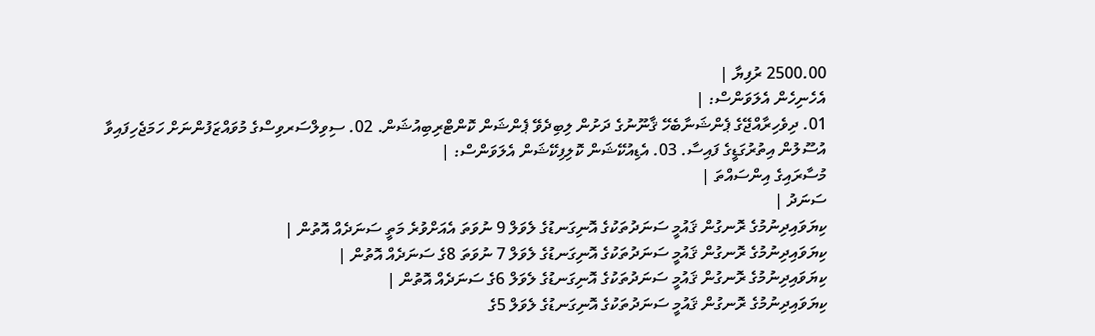2500.00 ރުފިޔާ |
އެހެނިހެން އެލަވަންސް: |
01. ދިވެހިރާއްޖޭގެ ޕެންޝަނާބެހޭ ޤާނޫނުގެ ދަށުން ލިބިދެވޭ ޕެންޝަން ކޮންޓްރިބިއުޝަން. 02. ސިވިލްސަރވިސްގެ މުވައްޒަފުންނަށް ހަމަޖެހިފައިވާ އުސޫލުން އިތުރުގަޑީގެ ފައިސާ. 03. އެޑިއުކޭޝަން ކޮލިފިކޭޝަން އެލަވަންސް: |
މުސާރައިގެ އިންސައްތަ |
ސަނަދު |
ކިޔަވައިދިނުމުގެ ރޮނގުން ޤައުމީ ސަނަދުތަކުގެ އޮނިގަނޑުގެ ލެވަލް 9 ނުވަތަ އެއަށްވުރެ މަތީ ސަނަދެއް އޮތުން |
ކިޔަވައިދިނުމުގެ ރޮނގުން ޤައުމީ ސަނަދުތަކުގެ އޮނިގަނޑުގެ ލެވަލް 7 ނުވަތަ 8ގެ ސަނަދެއް އޮތުން |
ކިޔަވައިދިނުމުގެ ރޮނގުން ޤައުމީ ސަނަދުތަކުގެ އޮނިގަނޑުގެ ލެވަލް 6ގެ ސަނަދެއް އޮތުން |
ކިޔަވައިދިނުމުގެ ރޮނގުން ޤައުމީ ސަނަދުތަކުގެ އޮނިގަނޑުގެ ލެވަލް 5ގެ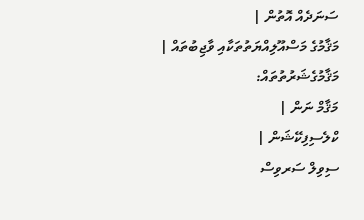ސަނަދެއް އޮތުން |
މަޤާމުގެ މަސްއޫލިއްޔަތުތަކާއި ވާޖިބުތައް |
މަޤާމުގެޝަރުތުތައް:
މަޤާމް ނަން |
ކްލެސިފިކޭޝަން |
ސިވިލް ސަރވިސް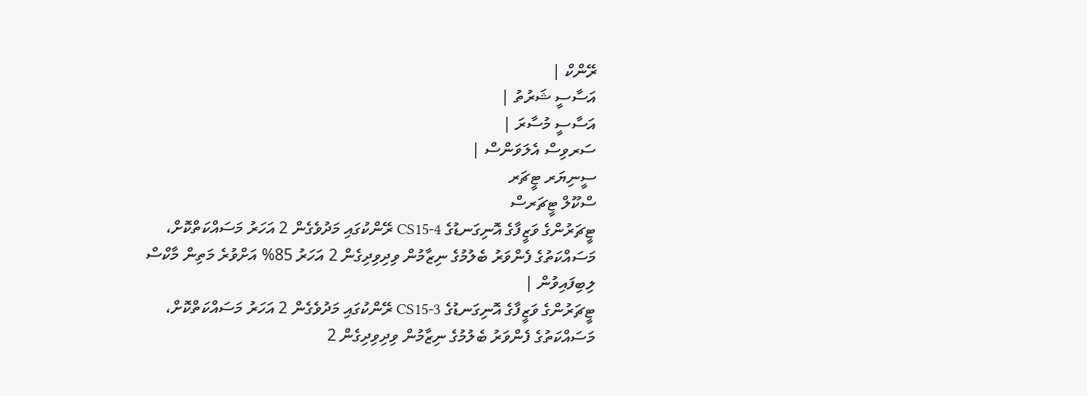ރޭންކް |
އަސާސީ ޝަރުތު |
އަސާސީ މުސާރަ |
ސަރވިސް އެލަވަންސް |
ސީނިޔަރ ޓީޗަރ
ސްކޫލް ޓީޗަރސް
ޓީޗަރުންގެ ވަޒީފާގެ އޮނިގަނޑުގެ CS15-4 ރޭންކުގައި މަދުވެގެން 2 އަހަރު މަސައްކަތްކޮށް، މަސައްކަތުގެ ފެންވަރު ބެލުމުގެ ނިޒާމުން ވިދިވިދިގެން 2 އަހަރު 85% އަށްވުރެ މަތިން މާކްސް ލިބިފައިވުން |
ޓީޗަރުންގެ ވަޒީފާގެ އޮނިގަނޑުގެ CS15-3 ރޭންކުގައި މަދުވެގެން 2 އަހަރު މަސައްކަތްކޮށް، މަސައްކަތުގެ ފެންވަރު ބެލުމުގެ ނިޒާމުން ވިދިވިދިގެން 2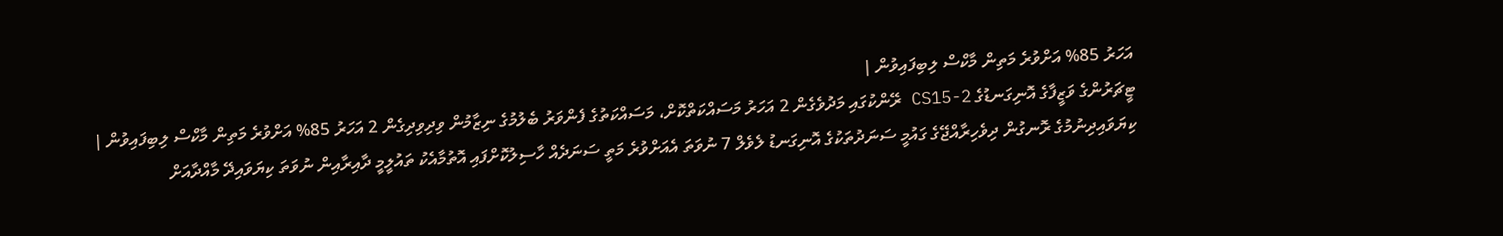އަހަރު 85% އަށްވުރެ މަތިން މާކްސް ލިބިފައިވުން |
ޓީޗަރުންގެ ވަޒީފާގެ އޮނިގަނޑުގެ CS15-2 ރޭންކުގައި މަދުވެގެން 2 އަހަރު މަސައްކަތްކޮށް، މަސައްކަތުގެ ފެންވަރު ބެލުމުގެ ނިޒާމުން ވިދިވިދިގެން 2 އަހަރު 85% އަށްވުރެ މަތިން މާކްސް ލިބިފައިވުން |
ކިޔަވައިދިނުމުގެ ރޮނގުން ދިވެހިރާއްޖޭގެ ގައުމީ ސަނަދުތަކުގެ އޮނިގަނޑު ލެވެލް 7 ނުވަތަ އެއަށްވުރެ މަތީ ސަނަދެއް ހާސިލުކޮށްފައި އޮތުމާއެކު ތައުލީމީ ދާއިރާއިން ނުވަތަ ކިޔަވައިދޭ މާއްދާއަށް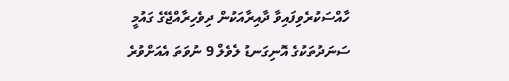ހާއްސަކުރެވިފައިވާ ދާއިރާއަކުން ދިވެހިރާއްޖޭގެ ގައުމީ ސަނަދުތަކުގެ އޮނިގަނޑު ލެވެލް 9 ނުވަތަ އެއަށްވުރެ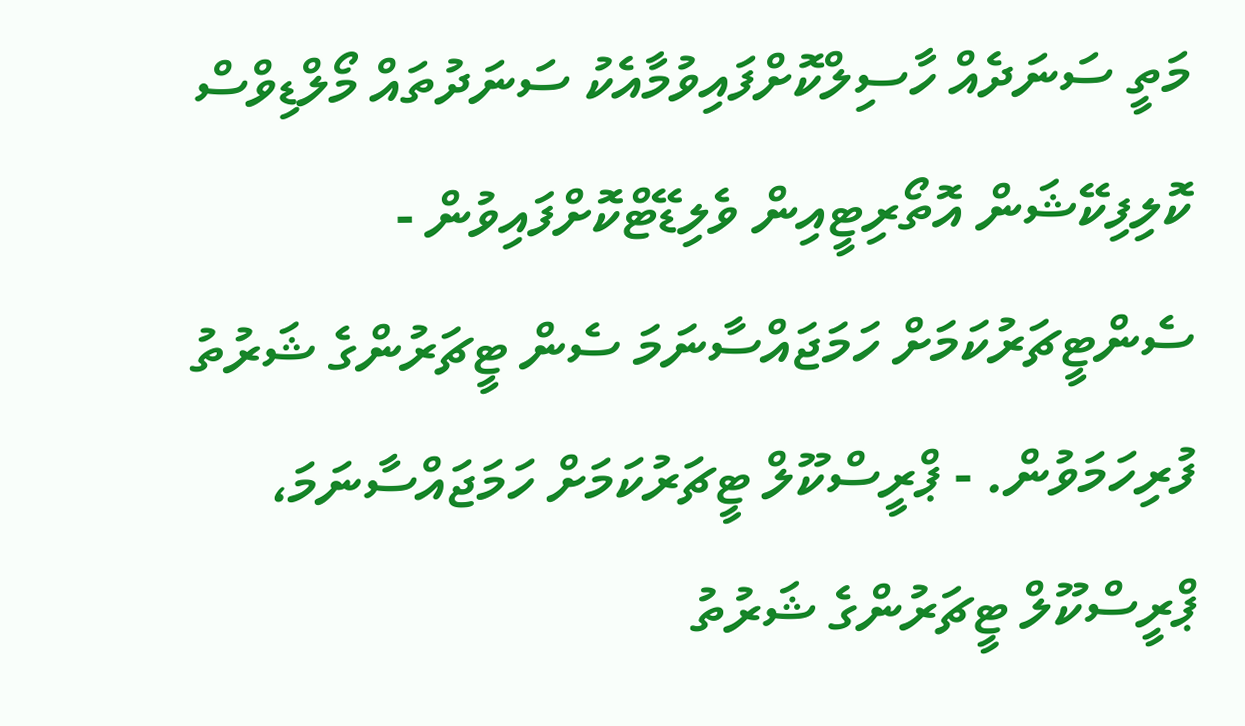މަތީ ސަނަދެއް ހާސިލްކޮށްފައިވުމާއެކު ސަނަދުތައް މޯލްޑިވްސް ކޮލިފިކޭޝަން އޮތޯރިޓީއިން ވެލިޑޭޓްކޮށްފައިވުން - ސެންޓީޗަރުކަމަށް ހަމަޖައްސާނަމަ ސެން ޓީޗަރުންގެ ޝަރުތު ފުރިހަމަވުން. - ޕްރީސްކޫލް ޓީޗަރުކަމަށް ހަމަޖައްސާނަމަ، ޕްރީސްކޫލް ޓީޗަރުންގެ ޝަރުތު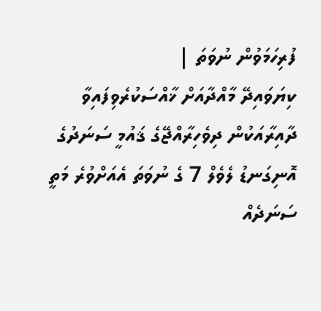ފުރިހަމަވުން ނުވަތަ |
ކިޔަވައިދޭ މާއްދާއަށް ޚާއްސަކުރެވިފައިވާ ދާއިރާއަކުން ދިވެހިރާއްޖޭގެ ޤައުމީ ސަނަދުގެ އޮނިގަނޑު ލެވެލް 7 ގެ ނުވަތަ އެއަށްވުރެ މަތީ ސަނަދެއް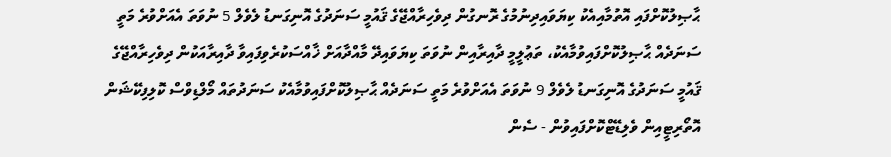ޙާޞިލުކޮށްފައި އޮތުމާއިއެކު ކިޔަވައިދިނުމުގެ ރޮނގުން ދިވެހިރާއްޖޭގެ ޤައުމީ ސަނަދުގެ އޮނިގަނޑު ލެވެލް 5 ނުވަތަ އެއަށްވުރެ މަތީ ސަނަދެއް ޙާޞިލުކޮށްފައިވުމާއެކު، ތަޢުލީމީ ދާއިރާއިން ނުވަތަ ކިޔަވައިދޭ މާއްދާއަށް ޚާއްސަކުރެވިފައިވާ ދާއިރާއަކުން ދިވެހިރާއްޖޭގެ ޤައުމީ ސަނަދުގެ އޮނިގަނޑު ލެވެލް 9 ނުވަތަ އެއަށްވުރެ މަތީ ސަނަދެއް ޙާޞިލުކޮށްފައިވުމާއެކު ސަނަދުތައް މޯލްޑިވްސް ކޮލިފިކޭޝަން އޮތޯރިޓީއިން ވެލިޑޭޓްކޮށްފައިވުން - ސެން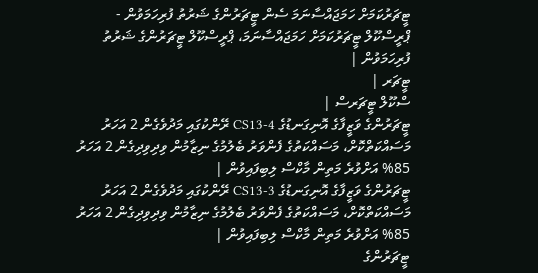ޓީޗަރުކަމަށް ހަމަޖައްސާނަމަ ސެން ޓީޗަރުންގެ ޝަރުތު ފުރިހަމަވުން - ޕްރީސްކޫލް ޓީޗަރުކަމަށް ހަމަޖައްސާނަމަ، ޕްރީސްކޫލް ޓީޗަރުންގެ ޝަރުތު ފުރިހަމަވުން |
ޓީޗަރ |
ސްކޫލް ޓީޗަރސް |
ޓީޗަރުންގެ ވަޒީފާގެ އޮނިގަނޑުގެ CS13-4 ރޭންކުގައި މަދުވެގެން 2 އަހަރު މަސައްކަތްކޮށް، މަސައްކަތުގެ ފެންވަރު ބެލުމުގެ ނިޒާމުން ވިދިވިދިގެން 2 އަހަރު 85% އަށްވުރެ މަތިން މާކްސް ލިބިފައިވުން |
ޓީޗަރުންގެ ވަޒީފާގެ އޮނިގަނޑުގެ CS13-3 ރޭންކުގައި މަދުވެގެން 2 އަހަރު މަސައްކަތްކޮށް، މަސައްކަތުގެ ފެންވަރު ބެލުމުގެ ނިޒާމުން ވިދިވިދިގެން 2 އަހަރު 85% އަށްވުރެ މަތިން މާކްސް ލިބިފައިވުން |
ޓީޗަރުންގެ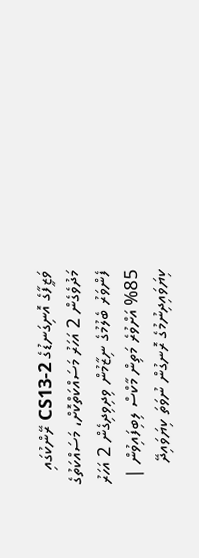ވަޒީފާގެ އޮނިގަނޑުގެ CS13-2 ރޭންކުގައި މަދުވެގެން 2 އަހަރު މަސައްކަތްކޮށް، މަސައްކަތުގެ ފެންވަރު ބެލުމުގެ ނިޒާމުން ވިދިވިދިގެން 2 އަހަރު 85% އަށްވުރެ މަތިން މާކްސް ލިބިފައިވުން |
ކިޔަވައިދިނުމުގެ ރޮނގުން ނުވަތަ ކިޔަވައިދޭ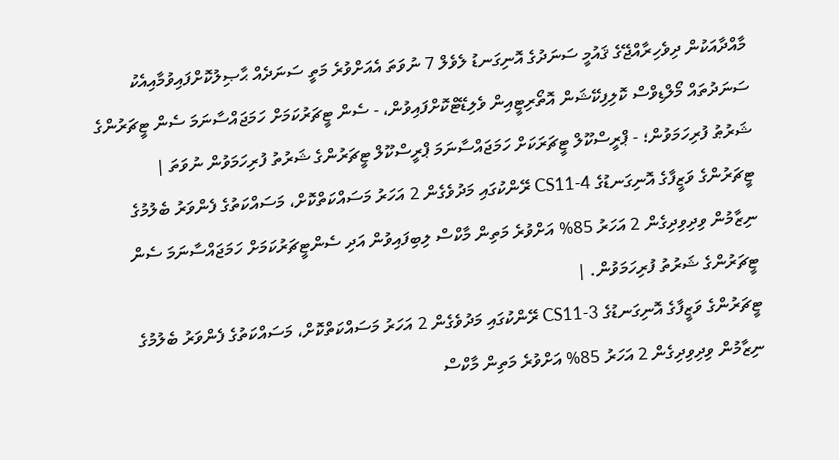މާއްދާއަކުން ދިވެހިރާއްޖޭގެ ޤައުމީ ސަނަދުގެ އޮނިގަނޑު ލެވެލް 7 ނުވަތަ އެއަށްވުރެ މަތީ ސަނަދެއް ޙާޞިލުކޮށްފައިވުމާއިއެކު ސަނަދުތައް މޯލްޑިވްސް ކޮލިފިކޭޝަން އޮތޯރިޓީއިން ވެލިޑޭޓްކޮށްފައިވުން، - ސެން ޓީޗަރުކަމަށް ހަމަޖައްސާނަމަ ސެން ޓީޗަރުންގެ ޝަރުޠު ފުރިހަމަވުން؛ - ޕްރީސްކޫލް ޓީޗަރަކަށް ހަމަޖައްސާނަމަ ޕްރީސްކޫލް ޓީޗަރުންގެ ޝަރުތު ފުރިހަމަވުން ނުވަތަ |
ޓީޗަރުންގެ ވަޒީފާގެ އޮނިގަނޑުގެ CS11-4 ރޭންކުގައި މަދުވެގެން 2 އަހަރު މަސައްކަތްކޮށް، މަސައްކަތުގެ ފެންވަރު ބެލުމުގެ ނިޒާމުން ވިދިވިދިގެން 2 އަހަރު 85% އަށްވުރެ މަތިން މާކްސް ލިބިފައިވުން އަދި ސެންޓީޗަރުކަމަށް ހަމަޖައްސާނަމަ ސެން ޓީޗަރުންގެ ޝަރުތު ފުރިހަމަވުން. |
ޓީޗަރުންގެ ވަޒީފާގެ އޮނިގަނޑުގެ CS11-3 ރޭންކުގައި މަދުވެގެން 2 އަހަރު މަސައްކަތްކޮށް، މަސައްކަތުގެ ފެންވަރު ބެލުމުގެ ނިޒާމުން ވިދިވިދިގެން 2 އަހަރު 85% އަށްވުރެ މަތިން މާކްސް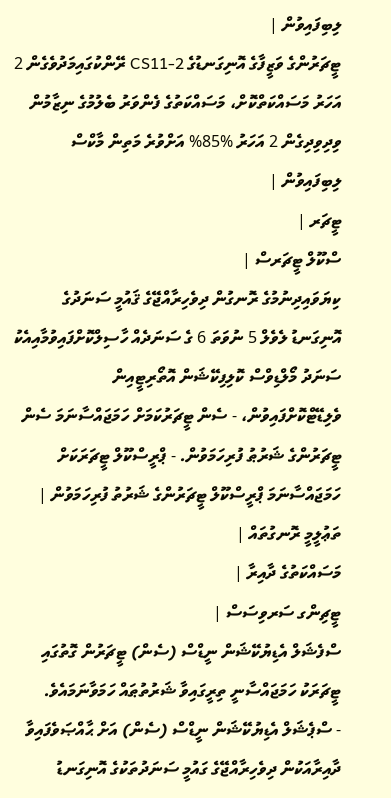ލިބިފައިވުން |
ޓީޗަރުންގެ ވަޒީފާގެ އޮނިގަނޑުގެ CS11-2 ރޭންކުގައިމަދުވެގެން 2 އަހަރު މަސައްކަތްކޮށް، މަސައްކަތުގެ ފެންވަރު ބެލުމުގެ ނިޒާމުން ވިދިވިދިގެން 2 އަހަރު %85% އަށްވުރެ މަތިން މާކްސް ލިބިފައިވުން |
ޓީޗަރ |
ސްކޫލް ޓީޗަރސް |
ކިޔަވައިދިނުމުގެ ރޮނގުން ދިވެހިރާއްޖޭގެ ޤައުމީ ސަނަދުގެ އޮނިގަނޑު ލެވެލް 5 ނުވަތަ 6 ގެ ސަނަދެއް ހާސިލްކޮށްފައިވުމާއިއެކު ސަނަދު މޯލްޑިވްސް ކޮލިފިކޭޝަން އޮތޯރިޓީއިން ވެލިޑޭޓްކޮށްފައިވުން، - ސެން ޓީޗަރުކަމަށް ހަމަޖައްސާނަމަ ސެން ޓީޗަރުންގެ ޝަރުޠު ފުރިހަމަވުން. - ޕްރީސްކޫލް ޓީޗަރަކަށް ހަމަޖައްސާނަމަ ޕްރީސްކޫލް ޓީޗަރުންގެ ޝަރުތު ފުރިހަމަވުން |
ތަޢުލީމީ ރޮނގުތައް |
މަސައްކަތުގެ ދާއިރާ |
ޓީޗިންގ ސަރވިސަސް |
ސްފެޝަލް އެޑިޔުކޭޝަން ނީޑްސް (ސެން) ޓީޗަރުން ގޮތުގައި ޓީޗަރަކު ހަމަޖައްސާނީ ތިރީގައިވާ ޝަރުތުޠައް ހަމަވާނަމައެވެ.
- ސްޕެޝަލް އެޑިޔުކޭޝަން ނީޑްސް (ސެން) އަށް ޙާއްޞަވެފައިވާ ދާއިރާއަކުން ދިވެހިރާއްޖޭގެ ގައުމީ ސަނަދުތަކުގެ އޮނިގަނޑު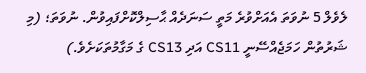ލެވެލް 5 ނުވަތަ އެއަށްވުރެ މަތީ ސަނަދެއް ޙާސިލްކޮށްފައިވުން. ނުވަތަ؛ (މި ޝަރުތުން ހަމަޖެއްސޭނީ CS11 އަދި CS13 ގެ މަގާމުތަކަށެވެ.)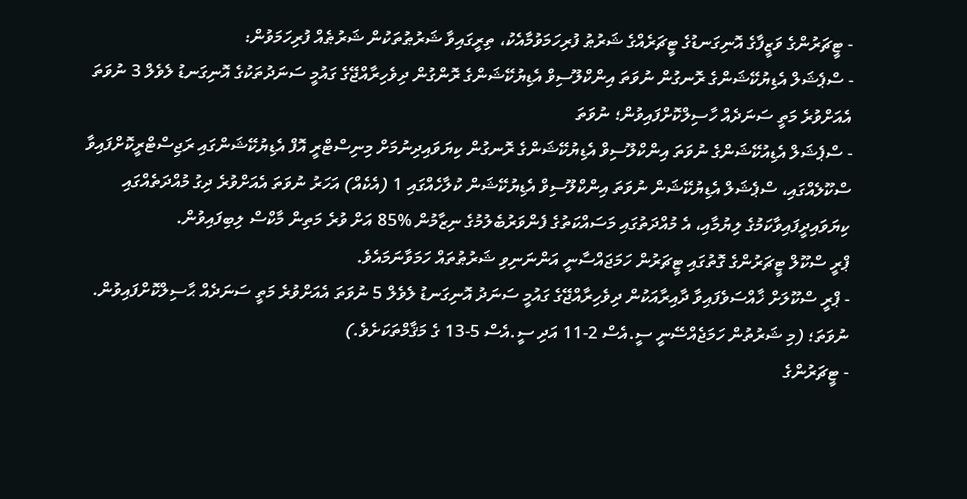- ޓީޗަރުންގެ ވަޒީފާގެ އޮނިގަނޑުގެ ޓީޗަރެއްގެ ޝަރުޠު ފުރިހަމަވުމާއެކު، ތިރީގައިވާ ޝަރުޠުތަކުން ޝަރުޠެއް ފުރިހަމަވުން:
- ސްޕެޝަލް އެޑިޔުކޭޝަންގެ ރޮނގުން ނުވަތަ އިންކްލޫސިވް އެޑިޔުކޭޝަންގެ ރޮންގުން ދިވެހިރާއްޖޭގެ ގައުމީ ސަނަދުތަކުގެ އޮނިގަނޑު ލެވެލް 3 ނުވަތަ އެއަށްވުރެ މަތީ ސަނަދެއް ހާސިލްކޮށްފައިވުން؛ ނުވަތަ
- ސްޕެޝަލް އެޑިއުކޭޝަންގެ ނުވަތަ އިންކްލޫސިވް އެޑިޔުކޭޝަންގެ ރޮނގުން ކިޔަވައިދިނުމަށް މިނިސްޓްރީ އޮފް އެޑިޔުކޭޝަންގައި ރަޖިސްޓްރީކޮށްފައިވާ ސްކޫލެއްގައި، ސްޕެޝަލް އެޑިޔުކޭޝަން ނުވަތަ އިންކްލޫސިވް އެޑިޔުކޭޝަން ކުލާހެއްގައި 1 (އެކެއް) އަހަރު ނުވަތަ އެއަށްވުރެ ދިގު މުއްދަތެއްގައި ކިޔަވައިދީފައިވާކަމުގެ ލިޔުމާއި، އެ މުއްދަތުގައި މަސައްކަތުގެ ފެންވަރުބެލުމުގެ ނިޒާމުން %85 އަށް ވުރެ މަތިން މާކްސް ލިބިފައިވުން.
ޕްރީ ސްކޫލް ޓީޗަރުންގެ ގޮތުގައި ޓީޗަރުން ހަމަޖައްސާނީ އަންނަނިވި ޝަރުޠުތައް ހަމަވާނަމައެވެ.
- ޕްރީ ސްކޫލަށް ޚާއްސަވެފައިވާ ދާއިރާއަކުން ދިވެހިރާއްޖޭގެ ގައުމީ ސަނަދު އޮނިގަނޑު ލެވެލް 5 ނުވަތަ އެއަށްވުރެ މަތީ ސަނަދެއް ޙާސިލްކޮށްފައިވުން. ނުވަތަ؛ (މި ޝަރުތުން ހަމަޖެއްސޭނީ ސީ.އެސް 2-11 އަދި ސީ.އެސް 5-13 ގެ މަޤާމްތަކަށެވެ.)
- ޓީޗަރުންގެ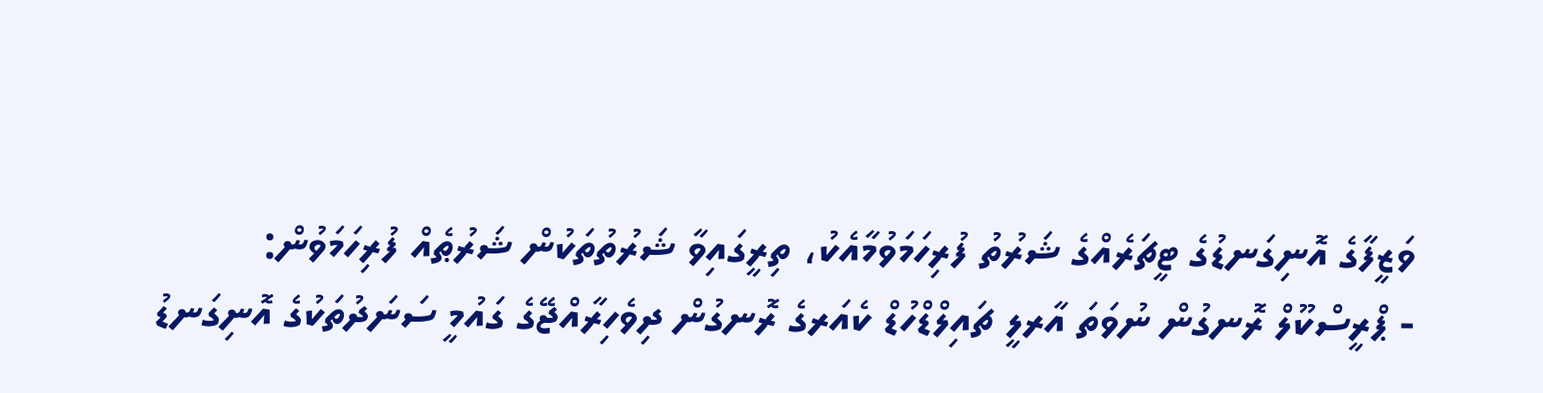ވަޒީފާގެ އޮނިގަނޑުގެ ޓީޗަރެއްގެ ޝަރުތު ފުރިހަމަވުމާއެކު، ތިރީގައިވާ ޝަރުތުތަކުން ޝަރުޠެއް ފުރިހަމަވުން:
- ޕްރީސްކޫލް ރޮނގުން ނުވަތަ އާރލީ ޗައިލްޑްހުޑް ކެއަރގެ ރޮނގުން ދިވެހިރާއްޖޭގެ ގައުމީ ސަނަދުތަކުގެ އޮނިގަނޑު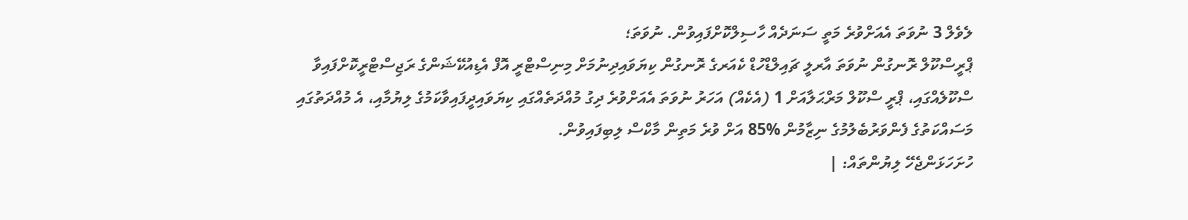ލެވެލް 3 ނުވަތަ އެއަށްވުރެ މަތީ ސަނަދެއް ހާސިލްކޮށްފައިވުން. ނުވަތަ؛
ޕްރީސްކޫލް ރޮނގުން ނުވަތަ އާރލީ ޗައިލްޑްހުޑް ކެއަރގެ ރޮނގުން ކިޔަވައިދިނުމަށް މިނިސްޓްރީ އޮފް އެޑިއުކޭޝަންގެ ރަޖިސްޓްރީކޮށްފައިވާ ސްކޫލެއްގައި، ޕްރީ ސްކޫލް މަރްޙަލާއަށް 1 (އެކެއް) އަހަރު ނުވަތަ އެއަށްވުރެ ދިގު މުއްދަތެއްގައި ކިޔަވައިދީފައިވާކަމުގެ ލިޔުމާއި، އެ މުއްދަތުގައި މަސައްކަތުގެ ފެންވަރުބެލުމުގެ ނިޒާމުން %85 އަށް ވުރެ މަތިން މާކްސް ލިބިފައިވުން.
ހުށަހަޅަންޖެހޭ ލިޔުންތައް: |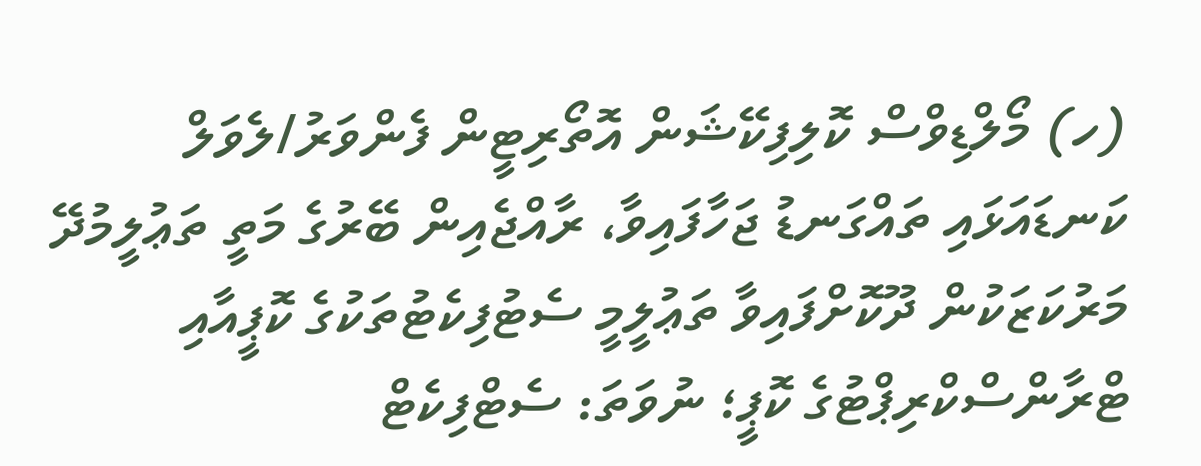(ހ) މޯލްޑިވްސް ކޮލިފިކޭޝަން އޮތޯރިޓީން ފެންވަރު/ލެވަލް ކަނޑައަޅައި ތައްގަނޑު ޖަހާފައިވާ، ރާއްޖެއިން ބޭރުގެ މަތީ ތަޢުލީމުދޭ މަރުކަޒަކުން ދޫކޮށްފައިވާ ތަޢުލީމީ ސެޓުފިކެޓުތަކުގެ ކޮޕީއާއި ޓްރާންސްކްރިޕްޓުގެ ކޮޕީ؛ ނުވަތަ: ސެޓްފިކެޓް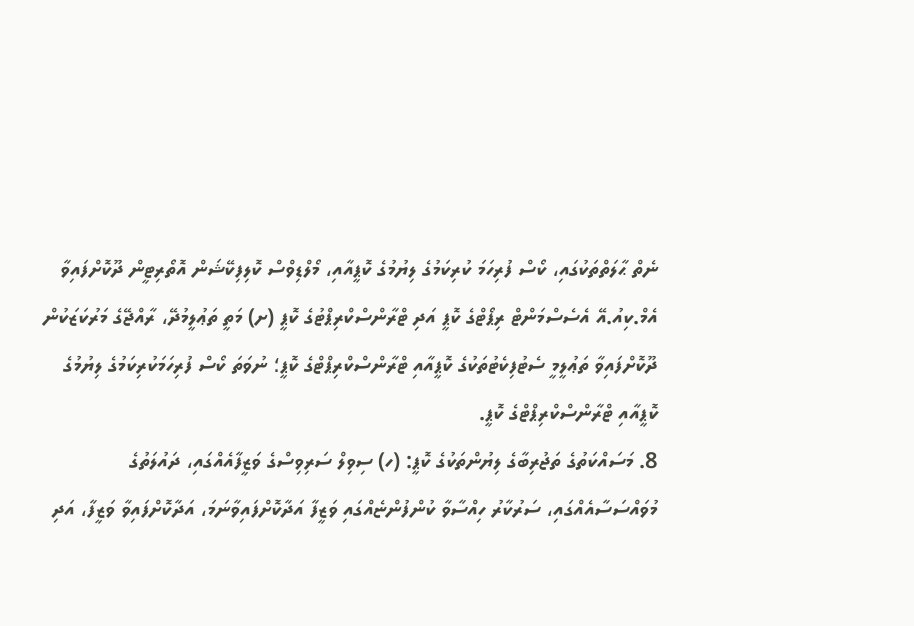ނެތް ޙާލަތްތަކުގައި، ކޯސް ފުރިހަމަ ކުރިކަމުގެ ލިޔުމުގެ ކޮޕީއާއި، މޯލްޑިވްސް ކޮލިފިކޭޝަން އޮތޯރިޓީން ދޫކޮށްފައިވާ އެމް.ކިއު.އޭ އެސެސްމަންޓް ރިޕޯޓްގެ ކޮޕީ އަދި ޓްރާންސްކްރިޕްޓުގެ ކޮޕީ (ށ) މަތީ ތަޢުލީމުދޭ، ރާއްޖޭގެ މަރުކަޒަކުން ދޫކޮށްފައިވާ ތަޢުލީމީ ސެޓުފިކެޓުތަކުގެ ކޮޕީއާއި ޓްރާންސްކްރިޕްޓްގެ ކޮޕީ؛ ނުވަތަ ކޯސް ފުރިހަމަކުރިކަމުގެ ލިޔުމުގެ ކޮޕީއާއި ޓްރާންސްކްރިޕްޓްގެ ކޮޕީ.
8. މަސައްކަތުގެ ތަޖުރިބާގެ ލިޔުންތަކުގެ ކޮޕީ: (ހ) ސިވިލް ސަރިވިސްގެ ވަޒީފާއެއްގައި، ދައުލަތުގެ މުވައްސަސާއެއްގައި، ސަރުކާރު ހިއްސާވާ ކުންފުންޏެއްގައި ވަޒީފާ އަދާކޮށްފައިވާނަމަ، އަދާކޮށްފައިވާ ވަޒީފާ، އަދި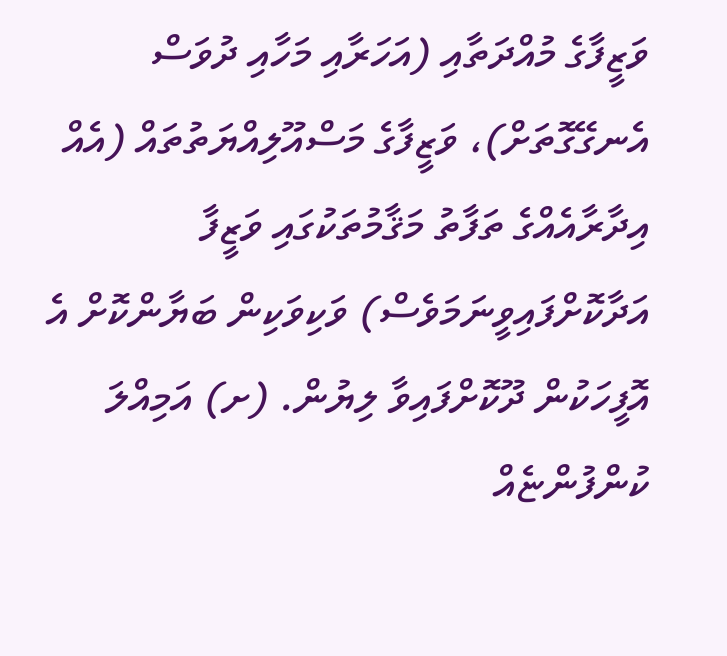ވަޒީފާގެ މުއްދަތާއި (އަހަރާއި މަހާއި ދުވަސް އެނގޭގޮތަށް)، ވަޒީފާގެ މަސްއޫލިއްޔަތުތައް (އެއް އިދާރާއެއްގެ ތަފާތު މަޤާމުތަކުގައި ވަޒީފާ އަދާކޮށްފައިވީނަމަވެސް) ވަކިވަކިން ބަޔާންކޮށް އެ އޮފީހަކުން ދޫކޮށްފައިވާ ލިޔުން. (ށ) އަމިއްލަ ކުންފުންޏެއް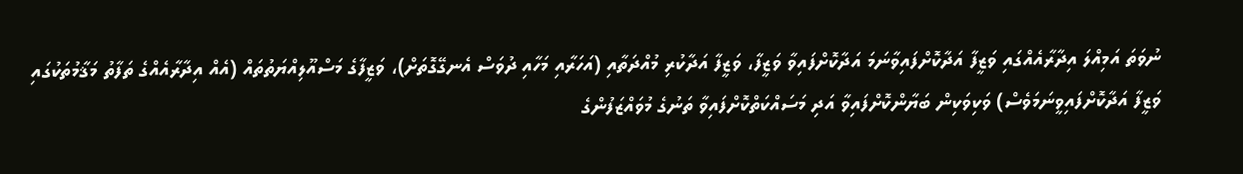ނުވަތަ އަމިއްލަ އިދާރާއެއްގައި ވަޒީފާ އަދާކޮށްފައިވާނަމަ އަދާކޮށްފައިވާ ވަޒީފާ، ވަޒީފާ އަދާކުރި މުއްދަތާއި (އަހަރާއި މަހާއި ދުވަސް އެނގޭގޮތަށް)، ވަޒީފާގެ މަސްއޫލިއްޔަތުތައް (އެއް އިދާރާއެއްގެ ތަފާތު މަޤާމުތަކުގައި ވަޒީފާ އަދާކޮށްފައިވީނަމަވެސް) ވަކިވަކިން ބަޔާންކޮށްފައިވާ އަދި މަސައްކަތްކޮށްފައިވާ ތަނުގެ މުވައްޒަފުންގެ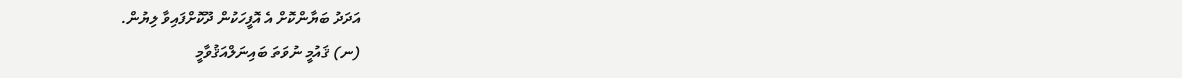އަދަދު ބަޔާންކޮށް އެ އޮފީހަކުން ދޫކޮށްފައިވާ ލިޔުން.
(ނ) ޤައުމީ ނުވަތަ ބައިނަލްއަޤުވާމީ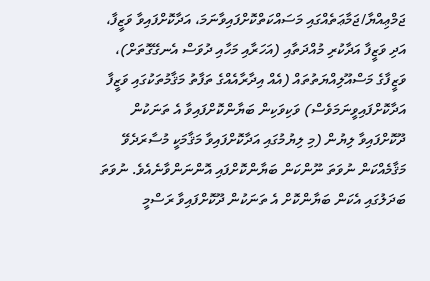ޖަމްޢިއްޔާ/ޖަމާޢަތެއްގައި މަސައްކަތްކޮށްފައިވާނަމަ، އަދާކޮށްފައިވާ ވަޒީފާ، އަދި ވަޒީފާ އަދާކުރި މުއްދަތާއި (އަހަރާއި މަހާއި ދުވަސް އެނގޭގޮތަށް)، ވަޒީފާގެ މަސްއޫލިއްޔަތުތައް (އެއް އިދާރާއެއްގެ ތަފާތު މަޤާމުތަކުގައި ވަޒީފާ އަދާކޮށްފައިވީނަމަވެސް) ވަކިވަކިން ބަޔާންކޮށްފައިވާ އެ ތަނަކުން ދޫކޮށްފައިވާ ލިޔުން (މި ލިޔުމުގައި އަދާކޮށްފައިވާ މަޤާމަކީ މުސާރަދެވޭ މަޤާމެއްކަން ނުވަތަ ނޫންކަން ބަޔާންކޮށްފައި އޮންނަންވާނެއެވެ. ނުވަތަ ބަދަލުގައި އެކަން ބަޔާންކޮށް އެ ތަނަކުން ދޫކޮށްފައިވާ ރަސްމީ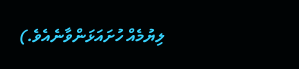ލިޔުމެއް ހުށައަޅަންވާނެއެވެ.)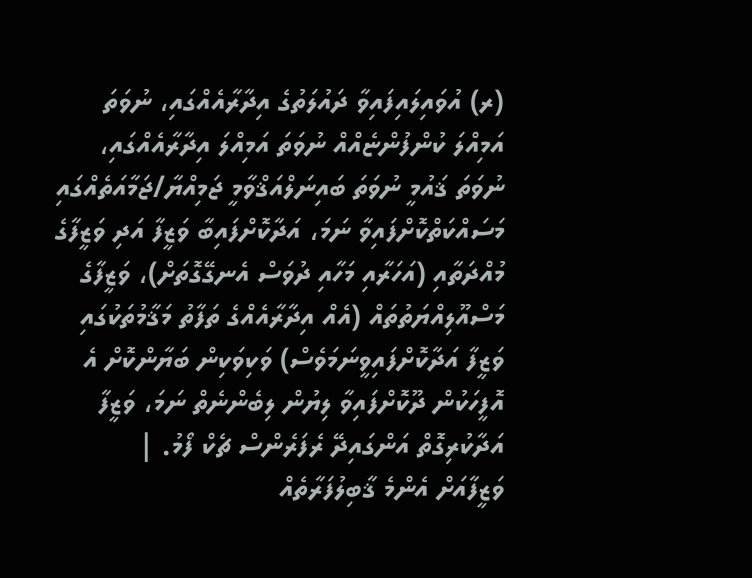(ރ) އުވައިލައިފައިވާ ދައުލަތުގެ އިދާރާއެއްގައި، ނުވަތަ އަމިއްލަ ކުންފުންޏެއްއް ނުވަތަ އަމިއްލަ އިދާރާއެއްގައި، ނުވަތަ ޤައުމީ ނުވަތަ ބައިނަލްއަޤްވާމީ ޖަމިއްޔާ/ޖަމާއަތެއްގައި މަސައްކަތްކޮށްފައިވާ ނަމަ، އަދާކޮށްފައިބާ ވަޒީފާ އަދި ވަޒީފާގެ މުއްދަތާއި (އަހަރާއި މަހާއި ދުވަސް އެނގޭގޮތަށް)، ވަޒީފާގެ މަސްއޫލިއްޔަތުތައް (އެއް އިދާރާއެއްގެ ތަފާތު މަޤާމުތަކުގައި ވަޒީފާ އަދާކޮށްފައިވީނަމަވެސް) ވަކިވަކިން ބަޔާންކޮށް އެ އޮފީހަކުން ދޫކޮށްފައިވާ ލިޔުން ލިބެންނެތް ނަމަ، ވަޒީފާ އަދާކުރިގޮތް އަންގައިދޭ ރެފަރެންސް ޗެކް ފޯމު. |
ވަޒީފާއަށް އެންމެ ޤާބިލުފަރާތެއް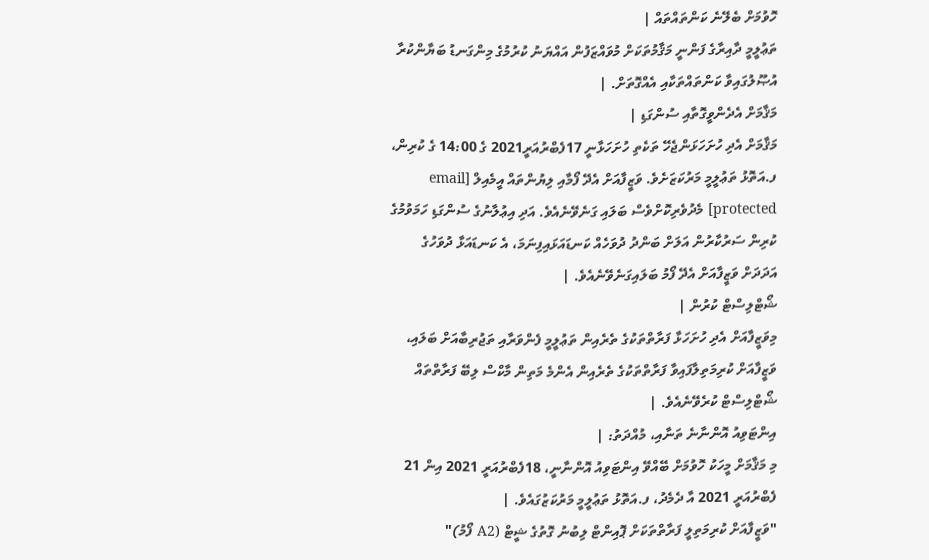ހޮވުމަށް ބެލޭނެ ކަންތައްތައް |
ތަޢުލީމީ ދާއިރާގެ ފަންނީ މަޤާމުތަކަށް މުވައްޒަފުން އައްޔަނު ކުރުމުގެ މިންގަނޑު ބަޔާންކުރާ އުޞޫލުގައިވާ ކަންތައްތަކާއި އެއްގޮތަށް. |
މަޤާމަށް އެދެންވީގޮތާއި ސުންގަޑި |
މަޤާމަށް އެދި ހުށަހަޅަންޖެހޭ ތަކެތި ހުށަހަޅާނީ 17ފެބްރުއަރީ2021 ގެ 14:00 ގެ ކުރިން، ފ.އަތޮޅު ތަޢުލީމީ މަރުކަޒަށެވެ. ވަޒީފާއަށް އެދޭ ފޯމާއި ލިޔުންތައް އީމެއިލް [email protected] މެދުވެރިކޮށްވެސް ބަލައި ގަނެވޭނެއެވެ. އަދި އިޢުލާނުގެ ސުންގަޑި ހަމަވުމުގެ ކުރިން ސަރުކާރުން އަލަށް ބަންދު ދުވަހެއް ކަނޑައަޅައިފިނަމަ، އެ ކަނޑައަޅާ ދުވަހުގެ އަދަދަށް ވަޒީފާއަށް އެދޭ ފޯމު ބަލައިގަނެވޭނެއެވެ. |
ޝޯޓްލިސްޓް ކުރުން |
މިވަޒީފާއަށް އެދި ހުށަހަޅާ ފަރާތްތަކުގެ ތެރެއިން ތަޢުލީމީ ފެންވަރާއި ތަޖުރިބާއަށް ބަލައި، ވަޒީފާއަށް ކުރިމަތިލާފައިވާ ފަރާތްތަކުގެ ތެރެއިން އެންމެ މަތިން މާކްސް ލިބޭ ފަރާތްތައް ޝޯޓްލިސްޓް ކުރެވޭނެއެވެ. |
އިންޓަވިއު އޮންނާނެ ތަނާއި، މުއްދަތު: |
މި މަޤާމަށް މީހަކު ހޮވުމަށް ބޭއްވޭ އިންޓަވިއު އޮންނާނީ، 18ފެބްރުއަރީ 2021 އިން 21 ފެބްރުއަރީ 2021 އާ ދެމެދު، ފ.އަތޮޅު ތަޢުލީމީ މަރުކަޒުގައެވެ. |
"ވަޒީފާއަށް ކުރިމަތިލީ ފަރާތްތަކަށް ޕޮއިންޓް ލިބުނު ގޮތުގެ ޝީޓް (A2 ފޯމު)"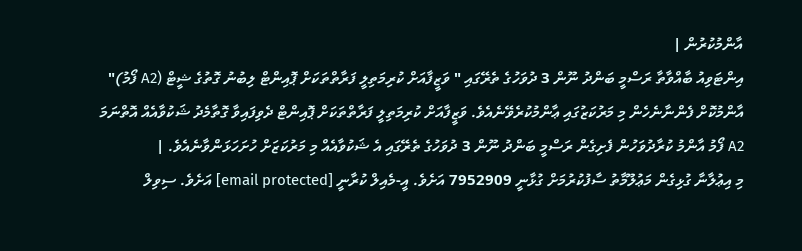އާންމުކުރުން |
އިންޓަވިއު ބާއްވާތާ ރަސްމީ ބަންދު ނޫން 3 ދުވަހުގެ ތެރޭގައި " ވަޒީފާއަށް ކުރިމަތިލީ ފަރާތްތަކަށް ޕޮއިންޓް ލިބުނު ގޮތުގެ ޝީޓް (A2 ފޯމު)" އާންމުކޮށް ފެންނާނެހެން މި މަރުކަޒުގައި ޢާންމުކުރެވޭނެއެވެ. ވަޒީފާއަށް ކުރިމަތިލީ ފަރާތްތަކަށް ޕޮއިންޓް ދެވިފައިވާ ގޮތާމެދު ޝަކުވާއެއް އޮތްނަމަ A2 ފޯމު އާންމު ކުރާދުވަހުން ފެށިގެން ރަސްމީ ބަންދު ނޫން 3 ދުވަހުގެ ތެރޭގައި އެ ޝަކުވާއެއް މި މަރުކަޒަށް ހުށަހަޅަންވާނެއެވެ. |
މި އިޢުލާނާ ގުޅިގެން މަޢުލޫމާތު ސާފުކުރުމަށް ގުޅާނީ 7952909 އަށެވެ. އީ-މެއިލް ކުރާނީ [email protected] އަށެވެ. ސިވިލް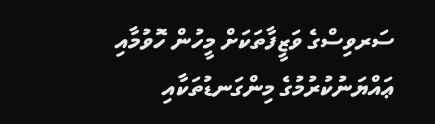ސަރވިސްގެ ވަޒީފާތަކަށް މީހުން ހޮވުމާއި ޢައްޔަނުކުރުމުގެ މިންގަނޑުތަކާއި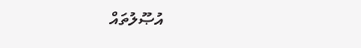އުޞޫލުތައް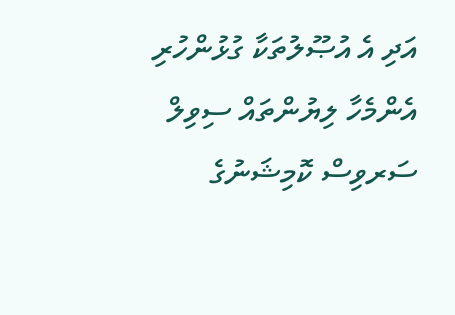އަދި އެ އުޞޫލުތަކާ ގުޅުންހުރި އެންމެހާ ލިޔުންތައް ސިވިލް ސަރވިސް ކޮމިޝަނުގެ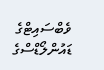ވެބްސައިޓްގެ ޑައުންލޯޑްސްގެ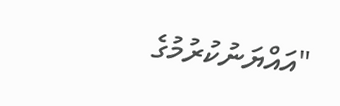"އައްޔަނުކުރުމުގެ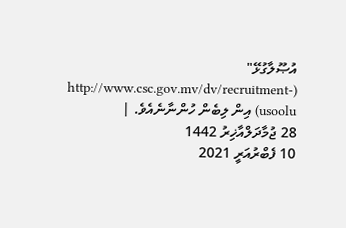އުޞޫލާގުޅޭ" (http://www.csc.gov.mv/dv/recruitment-usoolu) އިން ލިބެން ހުންނާނެއެވެ. |
28 ޖުމާދަލްއާޚިރު 1442
10 ފެބްރުއަރީ 2021